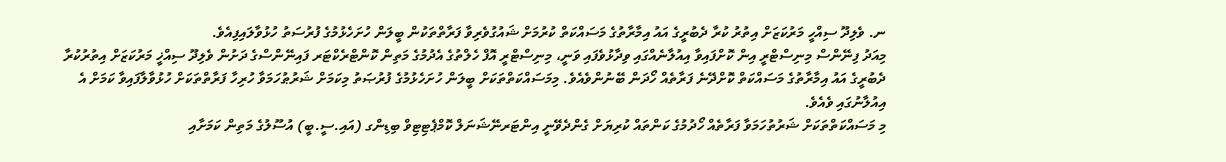ނ. ވެލިދޫ ސިއްހީ މަރުކަޒަށް އިތުރު ކުރާ ދެބުރީގެ އައު އިމާރާތުގެ މަސައްކަތް ކުރުމަށް ޝައުގުވެރިވާ ފަރާތްތަކުން ބީލަން ހުށަހެޅުމުގެ ފުރުސަތު ހުޅުވާލައިފިއެވެ.
މިއަދު ފިނޭންސް މިނިސްޓްރީ އިން ކޮށްފައިވާ އިއުލާނެއްގައި ވިދާޅުވެފައި ވަނީ، މިނިސްޓްރީ އޮފް ހެލްތުގެ އެދުމުގެ މަތިން ކޮންޓްރެކްޓަރ ފައިނޭންސްގެ ދަށުން ވެލިދޫ ސިއްޚީ މަރުކަޒަށް އިތުރުކުރާ ދެބުރީގެ އައު އިމާރާތުގެ މަސައްކަތް ކޮށްދޭނެ ފަރާތެއް ހޯދަން ބޭނުންވެއެވެ. މިމަސައްކަތްތަކަށް ބީލަން ހުށަހެޅުމުގެ ފުރުޞަތު މިކަމަށް ޝަރުޠުހަމަވާ ހުރިހާ ފަރާތްތަކަށް ހުޅުވާލާފައިވާ ކަމަށް އެ އިއުލާނުގައި ވެއެވެ.
މި މަސައްކަތްތަކަށް ޝަރުތުހަމަވާ ފަރާތެއް ހޯދުމުގެ ކަންތައް ކުރިޔަށް ގެންދެވޭނީ އިންޓަރނޭޝަނަލް ކޮމްޕެޓިޓިވް ބިޑިންގ (އައި.ސީ.ބީ) އުސޫލުގެ މަތިން ކަމަށާއި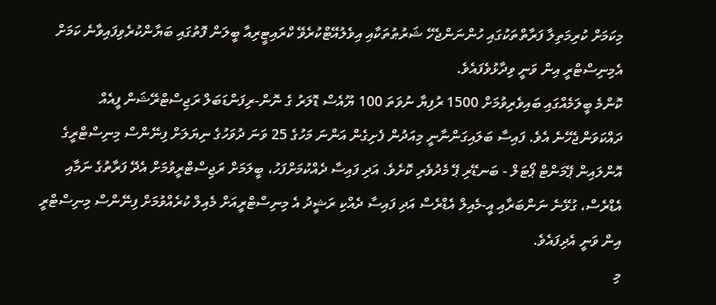މިކަމަށް ކުރިމަތިލާ ފަރާތްތަކުގައި ހުންނަންޖެހޭ ޝަރުޠުތަކާއި އިވެލުއޭޓްކުރެވޭ ކްރައިޓީރިއާ ބީލަން ފޮތުގައި ބަޔާންކުރެވިފައިވާނެ ކަމަށް އެމިނިސްޓްރީ އިން ވަނީ ވިދާޅުވެފައެވެ.
ކޮންމެ ބީލަމެއްގައި ބައިވެރިވުމަށް 1500 ރުފިޔާ ނުވަތަ 100 ޔޫއެސް ޑޮލަރު ގެ ނޮން-ރިފަންޑަބަލް ރަޖިސްޓްރޭޝަން ފީއެއް ދައްކަވަންޖެހޭނެ އެވެ. ފައިސާ ބަލައިގަންނާނީ މިއަދުން ފެށިގެން އަންނަ މަހުގެ 25 ވަނަ ދުވަހުގެ ނިޔަލަށް ފިނޭންސް މިނިސްޓްރީގެ އޮންލައިން ޕޭމަންޓް ޕޯޓަލް - ބަނޑޭރި ޕޭ މެދުވެރި ކޮށެވެ. އަދި ފައިސާ ދެއްކުމަށްފަހު، ބީލަމަށް ރަޖިސްޓްރީވުމަށް އެދޭ ފަރާތުގެ ނަމާއި އެޑްރެސް، ގުޅޭނެ ނަންބަރާއި އީ-މެއިލް އެޑްރެސް އަދި ފައިސާ ދެއްކި ރަޝީދު އެ މިނިސްޓްރީއަށް މެއިލް ކުރެއްވުމަށް ފިނޭންސް މިނިސްޓްރީ އިން ވަނީ އެދިފައެވެ.
މި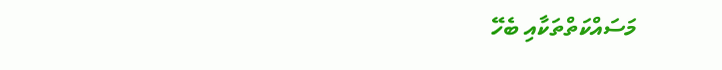މަސައްކަތްތަކާއި ބެހޭ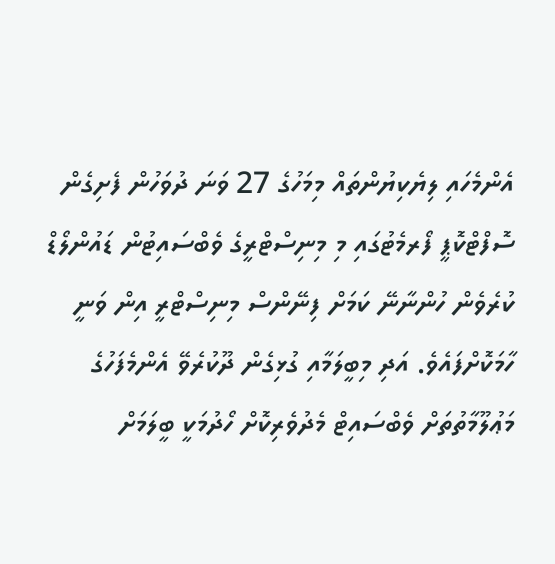އެންމެހައި ލިޔެކިޔުންތައް މިމަހުގެ 27 ވަނަ ދުވަހުން ފެށިގެން ސޮފްޓްކޮޕީ ފޯރމެޓުގައި މި މިނިސްޓްރީގެ ވެބްސައިޓުން ޑައުންލޯޑް ކުރެވެން ހުންނާނޭ ކަމަށް ފިނޭންސް މިނިސްޓްރީ އިން ވަނީ ހާމަކޮށްފައެވެ. އަދި މިބީލަމާއި ގުޅިގެން ދޫކުރެވޭ އެންމެފަހުގެ މަޢުލޫމާތުތަށް ވެބްސައިޓް މެދުވެރިކޮށް ހޯދުމަކީ ބީލަމަށް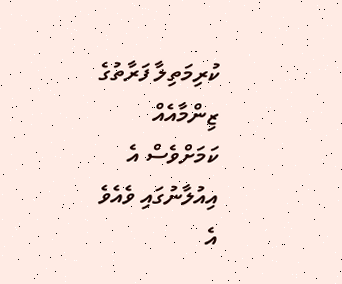ކުރިމަތިލާ ފަރާތުގެ ޒިންމާއެއް ކަމަށްވެސް އެ އިއުލާނުގައި ވެއެވެ
އެ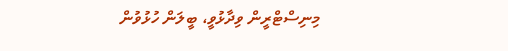މިނިސްޓްރީން ވިދާޅުވީ، ބީލަން ހުޅުވުން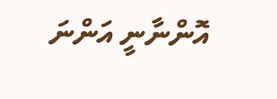އޮންނާނީ އަންނަ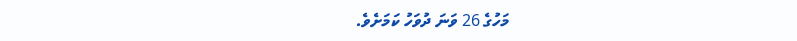މަހުގެ 26 ވަނަ ދުވަހު ކަމަށެވެ.